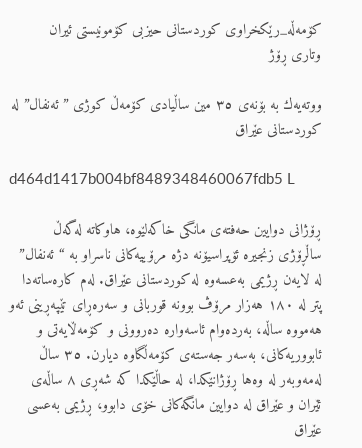کۆمەڵە_رێكخراوی كوردستانی حیزبی كۆمونیستی ئیران
وتاری ڕۆژ

ووته‌یه‌ك به‌ بۆنه‌ی ٣٥ مین ساڵیادی كۆمه‌ڵ كوژی ” ئه‌نفال” له‌ كوردستانی عێراق

d464d1417b004bf8489348460067fdb5 L

ڕۆژانی دوایین حه‌فته‌ی مانگی خاكه‌لێوه‌، هاوكاته‌ له‌گه‌ڵ ساڵڕۆژی زنجیره‌ ئۆپراسیۆنه‌ دژه‌ مرۆییه‌كانی ناسراو به‌ “ئه‌نفال” له‌ لایه‌ن ڕژیمی به‌عسه‌وه‌ له‌ كوردستانی عێراق. له‌م كاره‌ساته‌دا پتر له‌ ١٨٠ هه‌زار مرۆڤ بوونه‌ قوربانی و سه‌ره‌ڕای تێپه‌ڕینی ئه‌و هه‌مووه‌ ساڵه‌، به‌رده‌وام ئاسه‌واره‌ ده‌روونی و كۆمه‌ڵایه‌تی و ئابووریه‌كانی، به‌سه‌ر جه‌سته‌ی كۆمه‌ڵگاوه‌ دیارن. ٣٥ ساڵ له‌مه‌وبه‌ر له‌ وه‌ها ڕۆژانێكدا، له‌ حاڵێكدا كه‌ شه‌ڕی ٨ ساڵه‌ی ئێران و عێراق له‌ دوایین مانگه‌كانی خۆی دابوو، ڕژیمی به‌عسی عێراق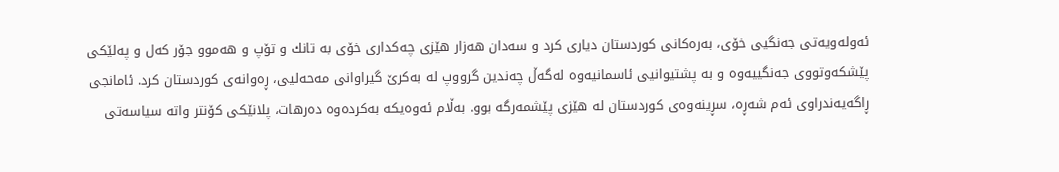ئه‌وله‌ویه‌تی جه‌نگیی خۆی، به‌ره‌كانی كوردستان دیاری كرد و سه‌دان هه‌زار هێزی چه‌كداری خۆی به‌ تانك و تۆپ و هه‌موو جۆر كه‌ل و په‌لێكی پێشكه‌وتووی جه‌نگییه‌وه‌ و به‌ پشتیوانیی ئاسمانیه‌وه‌‌ له‌گه‌ڵ چه‌ندین گرووپ له‌ به‌كرێ گیراوانی مه‌حه‌لیی، ڕه‌وانه‌ی كوردستان كرد. ئامانجی ڕاگه‌یه‌ندراوی ئه‌م شه‌ڕه‌، سڕینه‌وه‌ی كوردستان له‌ هێزی پێشمه‌رگه‌ بوو. به‌ڵام ئه‌وه‌یكه‌ به‌كرده‌وه‌ ده‌رهات، پلانێكی كۆنتر واته‌ سیاسه‌تی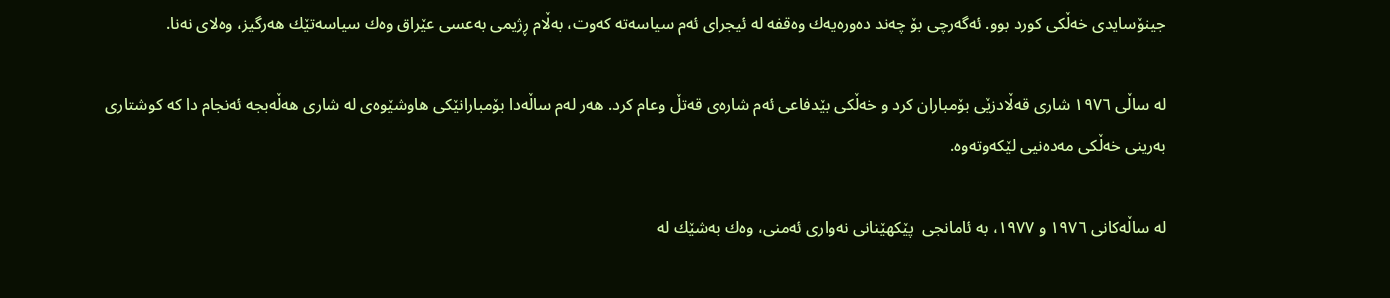جینۆسایدی خه‌ڵكی كورد بوو. ئه‌گه‌رچی بۆ چه‌ند ده‌وره‌یه‌ك وه‌قفه‌ له‌ ئیجرای ئه‌م سیاسه‌ته‌ كه‌وت، به‌ڵام ڕژیمی به‌عسی عێراق وه‌ك سیاسه‌تێك هه‌رگیز، وه‌لای نه‌نا.

له‌ ساڵی ١٩٧٦ شاری قه‌ڵادزێی بۆمباران كرد و خه‌ڵكی بێدفاعی ئه‌م شاره‌ی قه‌تڵ وعام كرد. هه‌ر له‌م ساڵه‌دا بۆمبارانێكی هاوشێوه‌ی له‌ شاری هه‌ڵه‌بجه‌ ئه‌نجام دا كه‌ كوشتاری به‌رینی خه‌ڵكی مه‌ده‌نیی لێكه‌وته‌وه‌.

له‌ ساڵه‌كانی ١٩٧٦ و ١٩٧٧، به‌ ئامانجی  پێكهێنانی نه‌واری ئه‌منی، وه‌ك به‌شێك له‌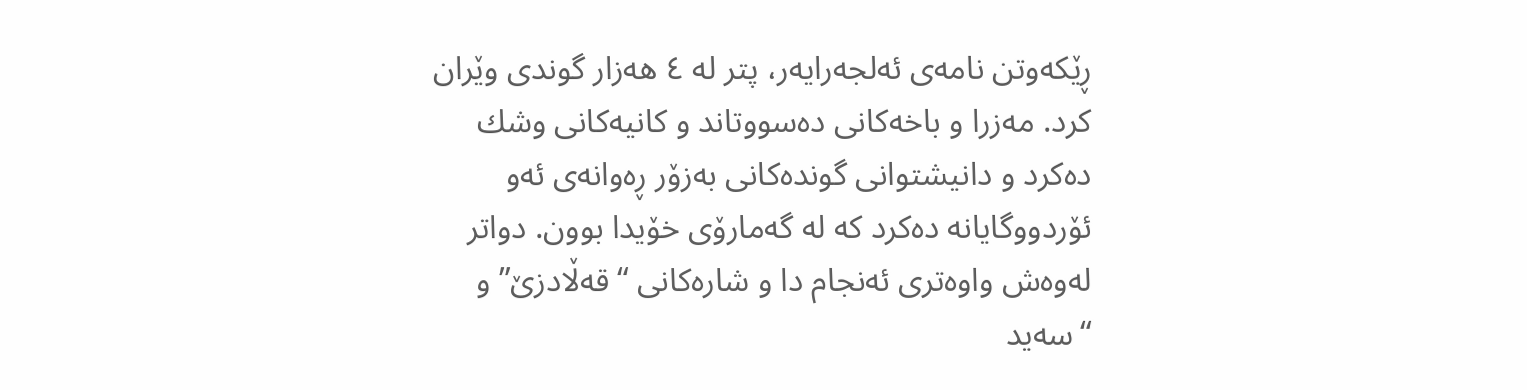ڕێكه‌وتن نامه‌ی ئه‌لجه‌رایه‌ر، پتر له‌ ٤ هه‌زار گوندی وێران كرد. مه‌زرا و باخه‌كانی ده‌سووتاند و كانیه‌كانی وشك ده‌كرد و دانیشتوانی گونده‌كانی به‌زۆر ڕه‌وانه‌ی‌ ئه‌و ئۆردووگایانه‌ ده‌كرد كه‌ له‌ گه‌مارۆی خۆیدا بوون. دواتر له‌وه‌ش واوه‌تری ئه‌نجام دا و شاره‌كانی “قه‌ڵادزێ‌” و “سه‌ید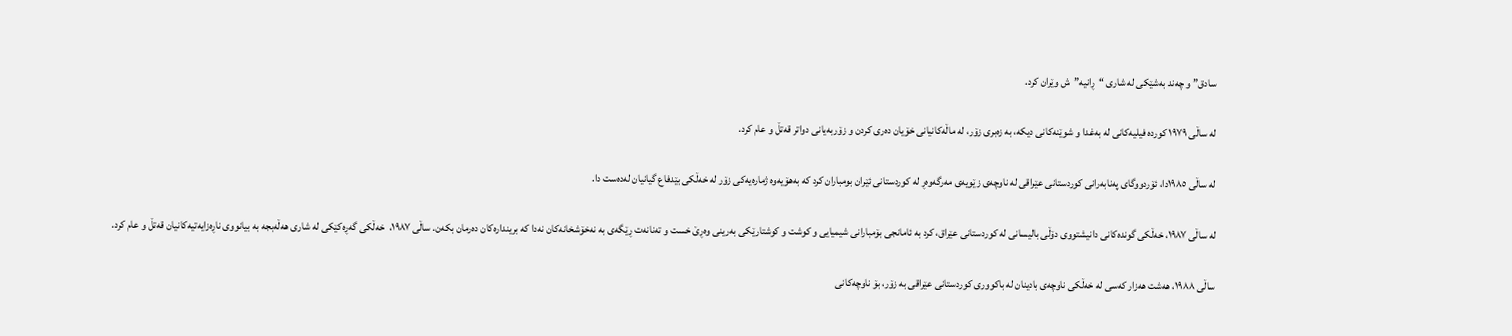سادق” و چه‌ند به‌شێكی له‌ شاری “ڕانیه‌”ش وێران كرد.

له‌ ساڵی ١٩٧٩ كورده‌ فیلیه‌كانی له‌ به‌غدا و شوێنه‌كانی دیكه‌، به‌ زه‌بری زۆر، له‌ ماڵه‌كانیانی خۆیان ده‌ری كردن و زۆربه‌یانی دواتر قه‌تڵ و عام كرد.

له‌ ساڵی ١٩٨٥دا، ئۆردووگای په‌نابه‌رانی كوردستانی عێراقی له‌ ناوچه‌ی زێویه‌ی مه‌رگه‌وه‌ڕ له‌ كوردستانی ئێران بومباران كرد كه‌ به‌هۆیه‌وه‌ ژماره‌یه‌كی زۆر له‌ خه‌ڵكی بێدفاع گیانیان له‌ده‌ست دا.

له‌ ساڵی ١٩٨٧، خه‌ڵكی گونده‌كانی دانیشتووی دۆڵی بالیسانی له‌ كوردستانی عێراق، كرد به‌ ئامانجی بۆمبارانی شیمیایی و كوشت و كوشتارێكی به‌رینی وه‌ڕێ خست و ته‌نانه‌ت ڕێگه‌ی به‌ نه‌خۆشخانه‌كان نه‌دا كه‌ برینداره‌كان ده‌رمان بكه‌ن. ساڵی ١٩٨٧،  خه‌ڵكی گه‌ڕه‌كێكی له‌ شاری هه‌ڵه‌بجه‌ به‌ بیانووی ناڕه‌زایه‌تیه‌كانیان‌ قه‌تڵ و عام كرد.

ساڵی ١٩٨٨، هه‌شت هه‌زار كه‌سی له‌ خه‌ڵكی ناوچه‌ی بادینان له‌ باكووری كوردستانی عێراقی به‌ زۆر، بۆ ناوچه‌كانی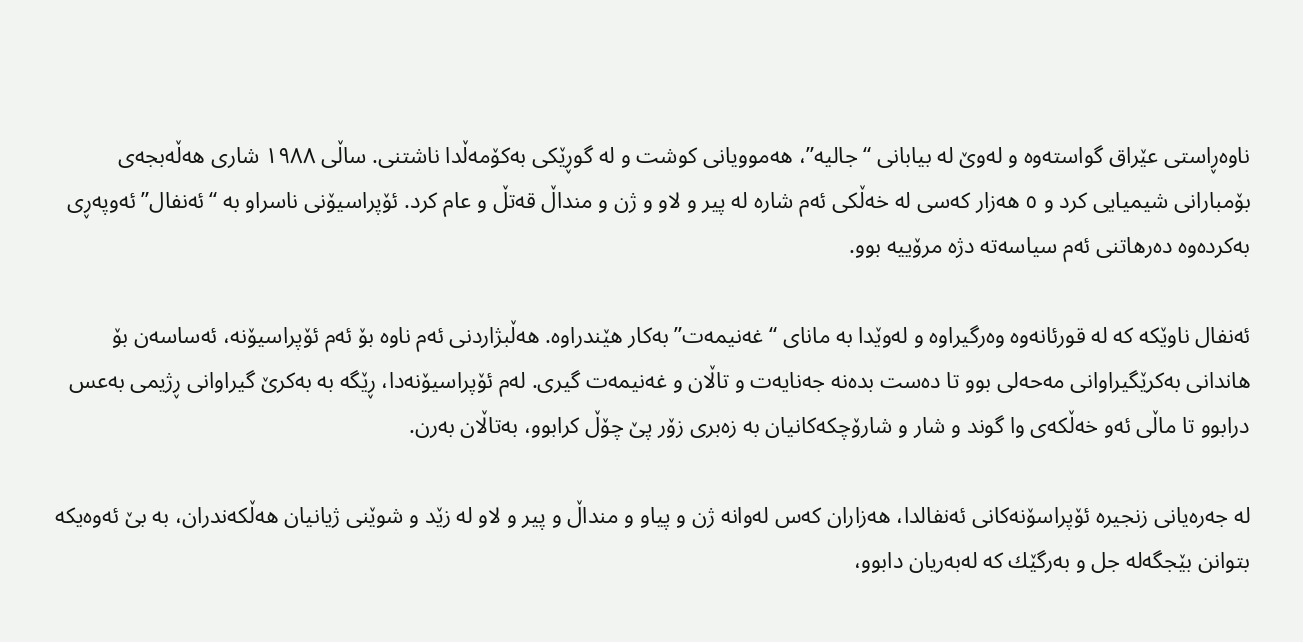ناوه‌ڕاستی عێراق گواسته‌وه‌ و له‌وێ له‌ بیابانی “جالیه‌”، هه‌موویانی كوشت و له‌ گوڕێكی به‌كۆمه‌ڵدا ناشتنی. ساڵی ١٩٨٨ شاری هه‌ڵه‌بجه‌ی بۆمبارانی شیمیایی كرد و ٥ هه‌زار كه‌سی له‌ خه‌ڵكی ئه‌م شاره‌ له‌ پیر و لاو و ژن و منداڵ قه‌تڵ و عام كرد. ئۆپراسیۆنی ناسراو به‌ “ئه‌نفال” ئه‌وپه‌ڕی به‌كرده‌وه‌ ده‌رهاتنی ئه‌م سیاسه‌ته‌ دژه‌ مرۆییه‌ بوو.

ئه‌نفال ناوێكه‌ كه‌ له‌ قورئانه‌وه‌ وه‌رگیراوه‌ و له‌وێدا به‌ مانای “غه‌نیمه‌ت” به‌كار هێندراوه‌. هه‌ڵبژاردنی ئه‌م ناوه‌ بۆ ئه‌م ئۆپراسیۆنه، ئه‌ساسه‌ن بۆ هاندانی به‌كرێگیراوانی مه‌حه‌لی بوو تا ده‌ست بده‌نه‌ جه‌نایه‌ت و تاڵان و غه‌نیمه‌ت گیری. له‌م ئۆپراسیۆنه‌دا، ڕێگه‌ به‌ به‌كرێ گیراوانی ڕژیمی به‌عس درابوو تا ماڵی ئه‌و خه‌ڵكه‌ی وا گوند و شار و شارۆچكه‌كانیان به‌ زه‌بری زۆر پێ چۆڵ كرابوو، به‌تاڵان به‌رن.

له‌ جه‌ره‌یانی زنجیره‌ ئۆپراسۆنه‌كانی ئه‌نفالدا، هه‌زاران كه‌س له‌وانه‌ ژن و پیاو و منداڵ و پیر و لاو له‌ زێد و شوێنی ژیانیان هه‌ڵكه‌ندران، به‌ بێ ئه‌وه‌یكه‌ بتوانن بێجگه‌له‌ جل و به‌رگێك كه‌ له‌به‌ریان دابوو،‌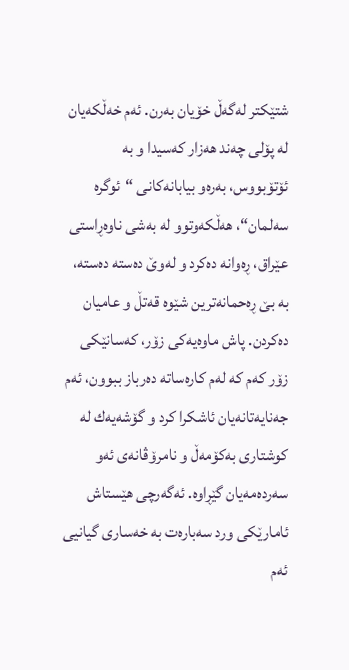شتێكتر له‌گه‌ڵ خۆیان به‌رن. ئه‌م خه‌ڵكه‌یان له‌ پۆلی چه‌ند هه‌زار كه‌سیدا و به‌ ئۆتۆبووس، به‌ره‌و بیابانه‌كانی “ئوگره‌ سه‌لمان“، هه‌ڵكه‌وتوو له‌ به‌شی ناوه‌ڕاستی عێراق، ڕه‌وانه‌ ده‌كرد و له‌وێ ده‌سته‌ ده‌سته،‌ به‌ بێ ڕه‌حمانه‌ترین شێوه‌ قه‌تڵ و عامیان ده‌كردن. پاش ماوه‌یه‌كی زۆر، كه‌سانێكی زۆر كه‌م كه‌ له‌م كاره‌ساته‌ ده‌رباز ببوون، ئه‌م جه‌نایه‌تانه‌یان ئاشكرا كرد و گۆشه‌یه‌ك له‌ كوشتاری به‌كۆمه‌ڵ و نامرۆڤانه‌ی ئه‌و سه‌رده‌مه‌یان گێڕاوه‌. ئه‌گه‌رچی هێستاش ئامارێكی ورد سه‌باره‌ت به‌ خه‌ساری گیانیی ئه‌م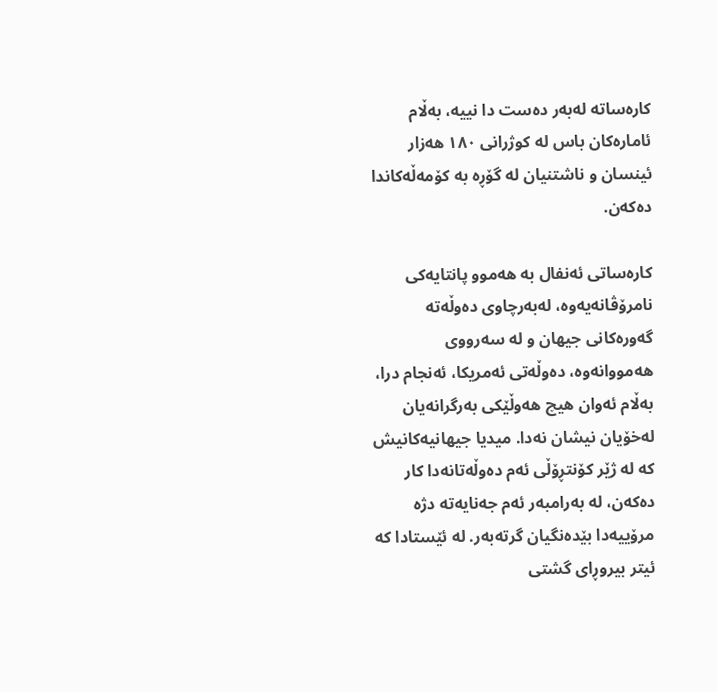كاره‌ساته‌ له‌به‌ر ده‌ست دا نییه‌، به‌ڵام ئاماره‌كان باس له‌ كوژرانی ١٨٠ هه‌زار ئینسان و ناشتنیان له‌ گۆڕه‌ به‌ كۆمه‌ڵه‌كاندا ده‌كه‌ن.

كاره‌ساتی ئه‌نفال به‌ هه‌موو پانتایه‌كی نامرۆڤانه‌یه‌وه‌، له‌به‌رچاوی ده‌وڵه‌ته‌ گه‌وره‌كانی جیهان و له‌ سه‌رووی هه‌مووانه‌وه‌، ده‌وڵه‌تی ئه‌مریكا، ئه‌نجام درا، به‌ڵام ئه‌وان هیچ هه‌وڵێكی به‌رگرانه‌یان له‌خۆیان نیشان نه‌دا. میدیا جیهانیه‌كانیش كه‌ له‌ ژێر كۆنتڕۆڵی ئه‌م ده‌وڵه‌تانه‌دا كار ده‌كه‌ن، له‌ به‌رامبه‌ر ئه‌م جه‌نایه‌ته‌ دژه‌ مرۆییه‌دا بێده‌نگیان گرته‌به‌ر. له‌ ئێستادا كه‌ ئیتر بیروڕای گشتی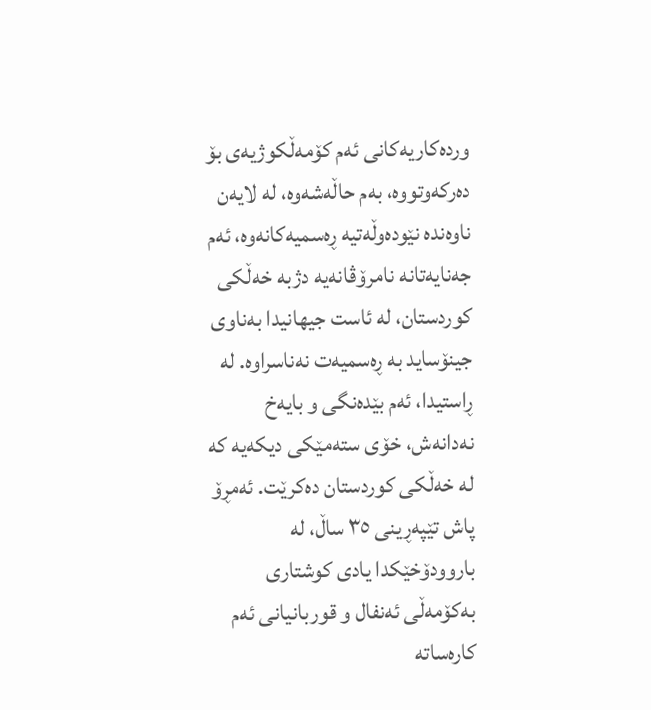ورده‌كاریه‌كانی ئه‌م كۆمه‌ڵكوژیه‌ی بۆ ده‌ركه‌وتووه‌، به‌م حاڵه‌شه‌وه‌، له‌ لایه‌ن ناوه‌نده‌ نێوده‌وڵه‌تیه‌ ڕه‌سمیه‌كانه‌وه‌، ئه‌م جه‌نایه‌تانه‌ نامرۆڤانه‌یه‌ دژبه‌ خه‌ڵكی كوردستان، له‌ ئاست جیهانیدا به‌ناوی جینۆساید به‌ ڕه‌سمیه‌ت نه‌ناسراوه‌. له‌ ڕاستیدا، ئه‌م بێده‌نگی و بایه‌خ نه‌دانه‌ش، خۆی سته‌مێكی دیكه‌یه‌ كه‌ له‌ خه‌ڵكی كوردستان ده‌كرێت. ئه‌مڕۆ پاش تێپه‌ڕینی ٣٥ ساڵ، له‌ باروودۆخێكدا یادی كوشتاری به‌كۆمه‌ڵی ئه‌نفال و قوربانیانی ئه‌م كاره‌ساته‌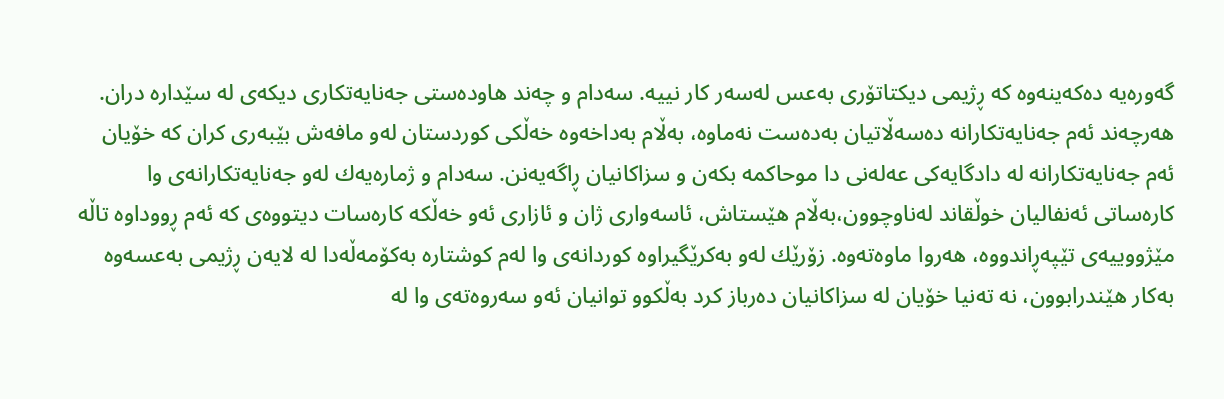گه‌وره‌یه‌ ده‌كه‌ینه‌وه‌ كه‌ ڕژیمی دیكتاتۆری به‌عس له‌سه‌ر كار نییه‌. سه‌دام و چه‌ند هاوده‌ستی جه‌نایه‌تكاری دیكه‌ی له‌ سێداره‌ دران. هه‌رچه‌ند ئه‌م جه‌نایه‌تكارانه‌ ده‌سه‌ڵاتیان به‌ده‌ست نه‌ماوه‌، به‌ڵام به‌داخه‌وه‌ خه‌ڵكی كوردستان له‌و مافه‌ش بێبه‌ری كران كه‌ خۆیان ئه‌م جه‌نایه‌تكارانه‌ له‌ دادگایه‌كی عه‌له‌نی دا موحاكمه‌ بكه‌ن و سزاكانیان ڕاگه‌یه‌نن. سه‌دام و ژماره‌یه‌ك له‌و جه‌نایه‌تكارانه‌ی وا كاره‌ساتی ئه‌نفالیان خوڵقاند له‌ناوچوون،به‌ڵام هێستاش، ئاسه‌واری ژان و ئازاری ئه‌و خه‌ڵكه‌ كاره‌سات دیتووه‌ی كه‌ ئه‌م ڕووداوه‌ تاڵه‌ مێژووییه‌ی تێپه‌ڕاندووه‌، هه‌روا ماوه‌ته‌وه‌. زۆرێك له‌و به‌كرێگیراوه‌ كوردانه‌ی وا له‌م كوشتاره‌ به‌كۆمه‌ڵه‌دا له‌ لایه‌ن ڕژیمی به‌عسه‌وه‌ به‌كار هێندرابوون، نه‌ ته‌نیا خۆیان له‌ سزاكانیان ده‌رباز كرد به‌ڵكوو توانیان ئه‌و سه‌روه‌ته‌ی وا له‌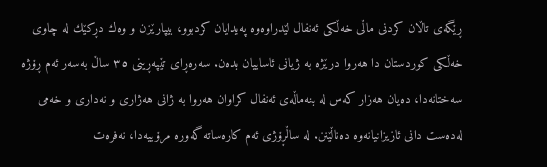ڕێگه‌ی تاڵان كردنی ماڵی خه‌ڵكی ئه‌نفال لێدراوه‌وه‌ په‌یدایان كردبوو، بیپارێزن و وه‌ك دڕكێك له‌ چاوی خه‌ڵكی كوردستان دا هه‌روا درێژه‌ به‌ ژیانی ئاساییان بده‌ن. سه‌ره‌ڕای تێپه‌ڕینی ٣٥ ساڵ به‌سه‌ر ئه‌م ڕۆژه‌ سه‌ختانه‌دا، ده‌یان هه‌زار كه‌س له‌ بنه‌ماڵه‌ی ئه‌نفال كراوان هه‌روا به‌ ژانی هه‌ژاری و نه‌داری و خه‌می له‌ده‌ست دانی ئازیزانیانه‌وه‌ ده‌ناڵێنن. له‌ ساڵڕۆژی ئه‌م كاره‌ساته‌ گه‌وره‌ مرۆییه‌دا، نه‌فره‌ت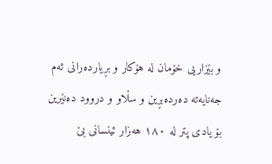و بێزاریی خۆمان له‌ هۆكار و بڕیارده‌رانی ئه‌م جه‌نایه‌ته‌ ده‌رده‌بڕین و سڵاو و دروود ده‌نێرین بۆ یادی پتر له‌ ١٨٠ هه‌زار ئینسانی بێ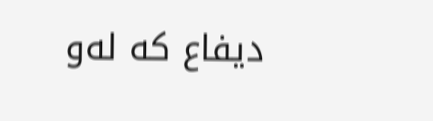دیفاع كه‌ له‌و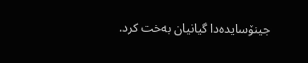جینۆسایده‌دا گیانیان به‌خت كرد.